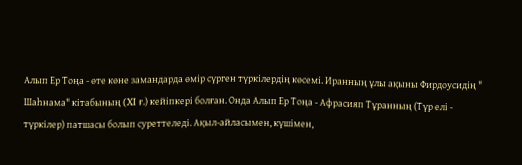Алып Ер Тоңа - өте көне замандарда өмір сүрген түркілердің көсемі. Иранның ұлы ақыны Фирдоусидің " Шаһнама" кітабының (XI ғ.) кейіпкері болған. Онда Алып Ер Тоңа - Афрасияп Тұранның (Түр елі - түркілер) патшасы болып суреттеледі. Ақыл-айласымен, күшімен,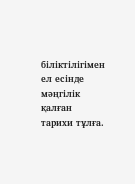біліктілігімен ел есінде мәңгілік қалған тарихи тұлға.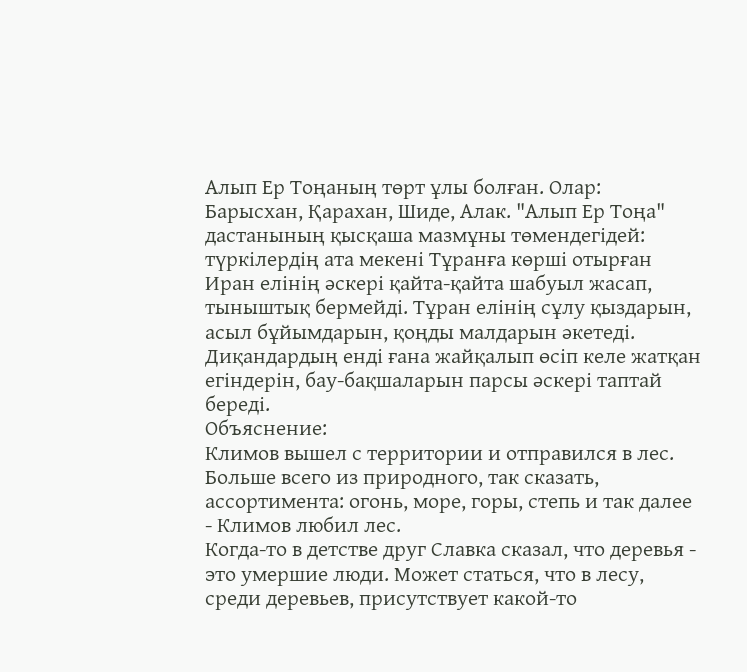Алып Ер Тоңаның төрт ұлы болған. Олар: Барысхан, Қарахан, Шиде, Алак. "Алып Ер Тоңа" дастанының қысқаша мазмұны төмендегідей: түркілердің ата мекені Тұранға көрші отырған Иран елінің әскері қайта-қайта шабуыл жасап, тыныштық бермейді. Тұран елінің сұлу қыздарын, асыл бұйымдарын, қоңды малдарын әкетеді. Диқандардың енді ғана жайқалып өсіп келе жатқан егіндерін, бау-бақшаларын парсы әскері таптай береді.
Объяснение:
Климов вышел с территории и отправился в лес.
Больше всего из природного, так сказать, ассортимента: огонь, море, горы, степь и так далее - Климов любил лес.
Когда-то в детстве друг Славка сказал, что деревья - это умершие люди. Может статься, что в лесу, среди деревьев, присутствует какой-то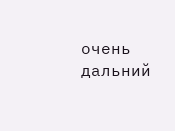очень дальний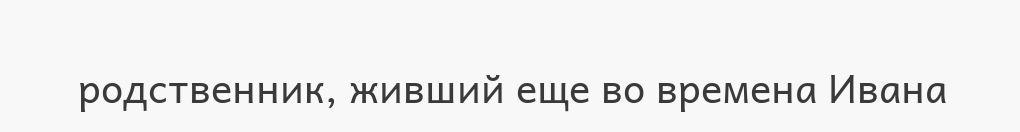родственник, живший еще во времена Ивана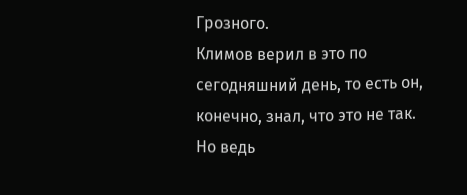Грозного.
Климов верил в это по сегодняшний день, то есть он, конечно, знал, что это не так. Но ведь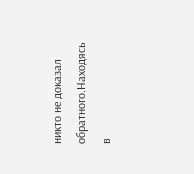никто не доказал обратного.Находясь в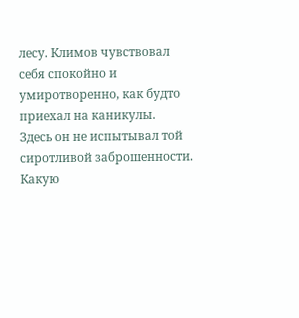лесу. Климов чувствовал себя спокойно и умиротворенно, как будто приехал на каникулы.
Здесь он не испытывал той сиротливой заброшенности. Какую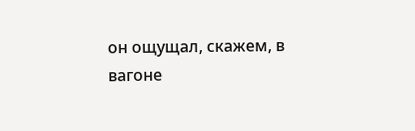он ощущал, скажем, в вагоне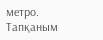метро.
Тапқаным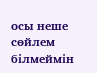осы неше сөйлем білмеймін